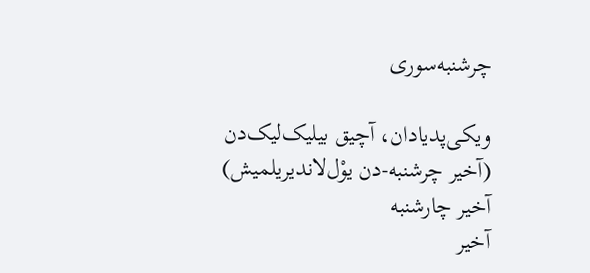چرشنبه‌سوری

ویکی‌پدیادان، آچیق بیلیک‌لیک‌دن
(آخیر چرشنبه-دن يوْل‌لاندیریلمیش)
آخیر چارشنبه
آخیر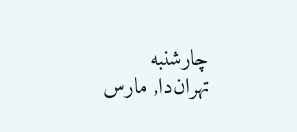چارشنبه تهران‌دا, مارس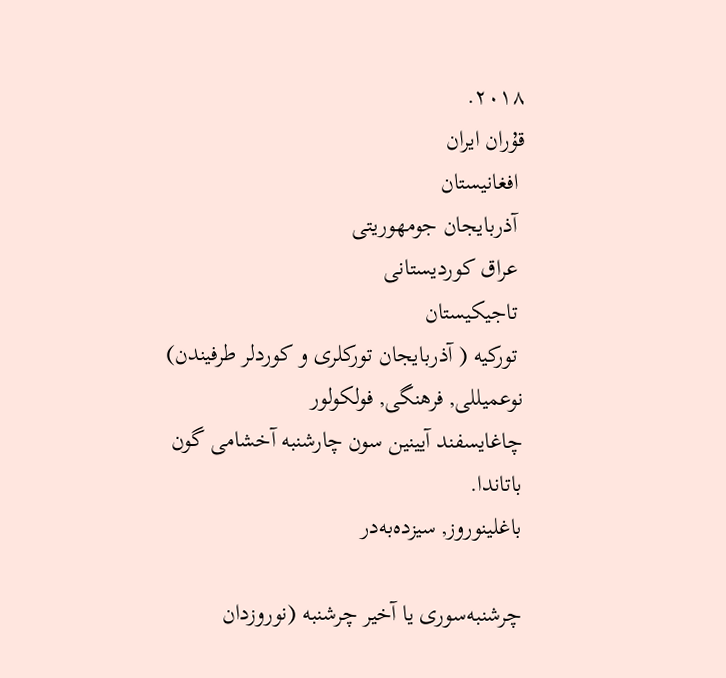۲۰۱۸.
قۇران ایران
 افغانیستان
 آذربایجان جومهوریتی
 عراق کوردیستانی
 تاجیکیستان
 تورکیه ( آذربایجان تورکلری و کوردلر طرفیندن)
نوعمیللی, فرهنگی, فولکولور
چاغایسفند آیینین سون چارشنبه‌ آخشامی گون باتاندا.
باغلینوروز, سیزده‌به‌در

چرشنبه‌سوری یا آخیر چرشنبه (نوروزدان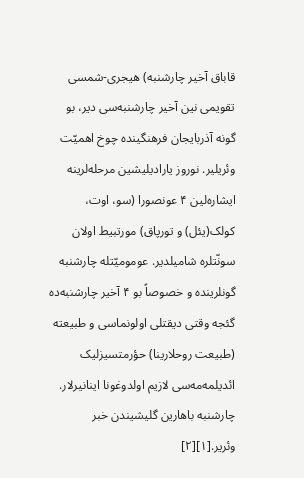قاباق آخیر چارشنبه‌) هیجری-شمسی تقویمی نین آخیر چارشنبه‌سی دیر، بو گونه آذربایجان فرهنگینده چوخ اهمیّت وئریلیر. نوروز یارادیلیشین مرحله‌لرینه ایشاره‌لین ۴ عونصورا (سو، اوت، کولک(یئل) و تورپاق) مورتبیط اولان سونّتلره شامیلدیر. عومومیّتله چارشنبه گونلرینده و خصوصاً بو ۴ آخیر چارشنبه‌ده گئجه وقتی دیقتلی اولونماسی و طبیعته (طبیعت روحلارینا) حؤرمتسیزلیک ائدیلمه‌مه‌سی لازیم اولدوغونا اینانیرلار. چارشنبه باهارین گلیشیندن خبر وئریر.[۱][۲]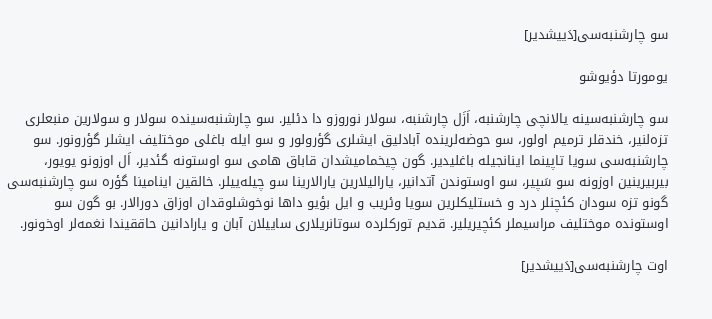سو چارشنبه‌سی[دَییشدیر]

یومورتا دؤیوشو

سو چارشنبه‌سینه یالانچی چارشنبه، اَزَل چارشنبه، سولار نوروزو دا دئلیر. سو چارشنبه‌سینده سولار و سولارین منبعلری تزه‌لنیر، خندقلر ترمیم اولور، سو حوضه‌لرینده آبادلیق ایشلری گؤرولور و سو ایله باغلی موختلیف ایشلر گؤرونور. سو چارشنبه‌سی سویا تاپینما اینانجیله باغلیدیر. گون چیخمامیشدان قاباق هامی سو اوستونه گئدیر، اَل اوزونو یویور، بیربیرینین اوزونه سو سَپیر، سو اوستوندن آتدانیر، یارالیلارین یارالارینا سو چیله‌ییلر. خالقین اینامینا گؤره سو چارشنبه‌سی گونو تزه سودان کئچنلر درد و خستلیکلرین سویا وئریب و ایل بؤیو داها نوخوشلوقدان اوزاق دورالار. بو گون سو اوستونده موختلیف مراسیملر کئچیریلیر. قدیم تورکلرده سوتانریلاری ساییلان آبان و یارادانین حاققیندا نغمه‌لر اوخونور.

اوت چارشنبه‌سی[دَییشدیر]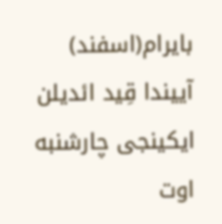بایرام(اسفند) آییندا قِید ائدیلن ایکینجی چارشنبه اوت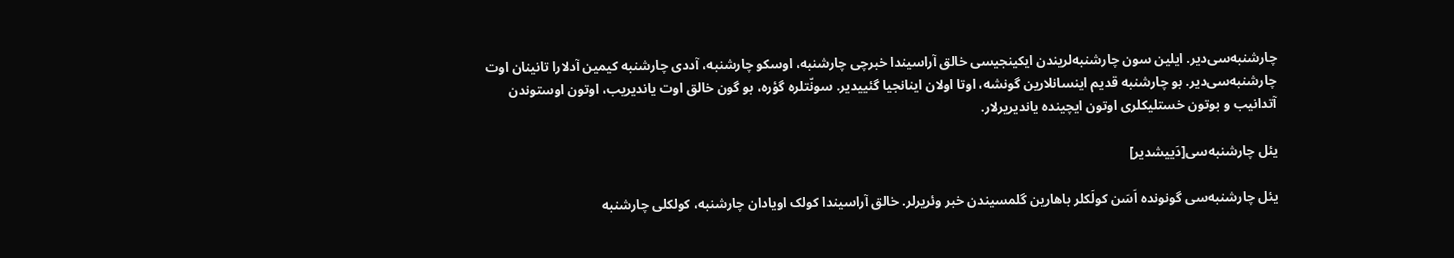چارشنبه‌سی‌دیر. ایلین سون چارشنبه‌لریندن ایکینجیسی خالق آراسیندا خبرچی چارشنبه، اوسکو چارشنبه، آددی چارشنبه کیمین آدلارا تانینان اوت چارشنبه‌سی‌دیر. بو چارشنبه قدیم اینسانلارین گونشه، اوتا اولان اینانجیا گئییدیر. سونّتلره گؤره، بو گون خالق اوت یاندیریب، اوتون اوستوندن آتدانیب و بوتون خستلیکلری اوتون ایچینده یاندیریرلار.

یئل چارشنبه‌سی[دَییشدیر]

یئل چارشنبه‌سی گونونده اَسَن کولَکلر باهارین گلمسیندن خبر وئریرلر. خالق آراسیندا کولک اویادان چارشنبه، کولکلی چارشنبه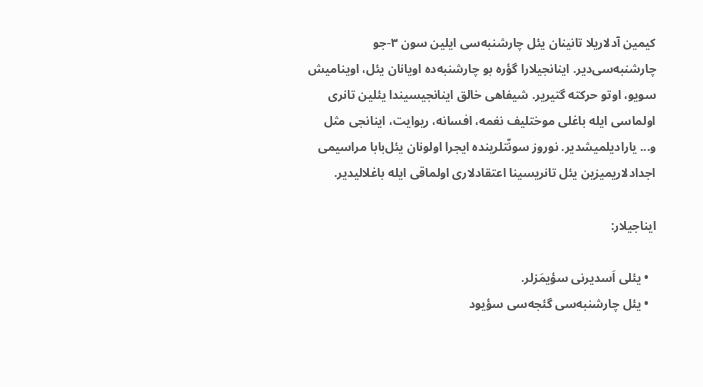کیمین آدلاریلا تانینان یئل چارشنبه‌سی ایلین سون ۳-جو چارشنبه‌سی‌دیر. اینانجیلارا گؤره بو چارشنبه‌ده اویانان یئل، اوینامیش سویو، اوتو حرکته گتیریر. شیفاهی خالق اینانجیسیندا یئلین تانری اولماسی ایله باغلی موختلیف نغمه، افسانه، ریوایت، اینانجی مثل و... یارادیلمیشدیر. نوروز سونّتلرینده ایجرا اولونان یئل‌بابا مراسیمی اجدادلاریمیزین یئل تانریسینا اعتقادلاری اولماقی ایله باغلالیدیر.

ایناجیلار:

  • یئلی اَسدیرنی سؤیمَزلر.
  • یئل چارشنبه‌سی گئجه‌سی سؤیود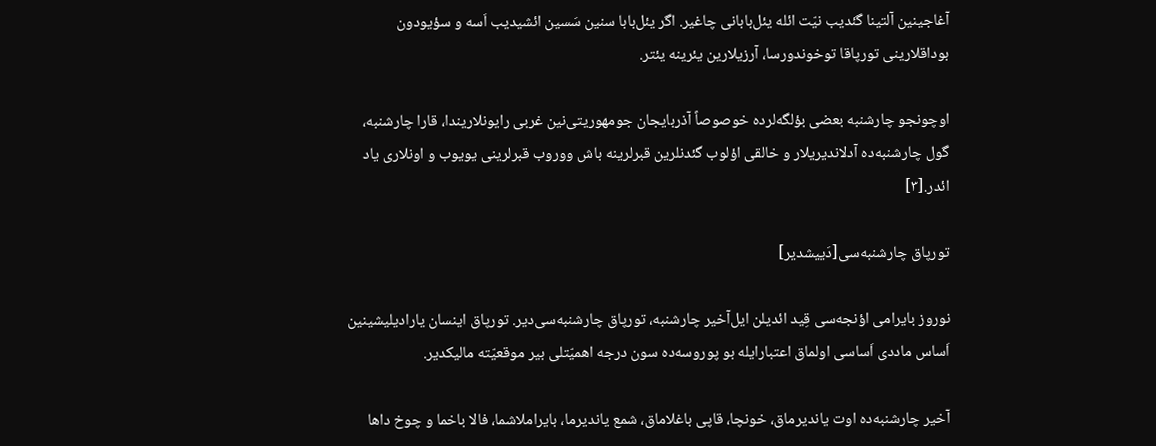آغاجینین آلتینا گئدیب نیّت ائله یئل‌بابانی چاغیر. اگر یئل‌بابا سنین سَسین ائشیدیب اَسه و سؤیودون بوداقلارینی تورپاقا توخوندورسا، آرزیلارین یئرینه یئتر.

اوچونجو چارشنبه بعضی بؤلگه‌لرده خوصوصاً آذربایجان جومهوریتی‌نین غربی رایونلاریندا، قارا چارشنبه، گول چارشنبه‌ده آدلاندیریلار و خالقی اؤلوب گئدنلرین قبرلرینه باش ووروب قبرلرینی یویوب و اونلاری یاد ائدر.[۳]

تورپاق چارشنبه‌سی[دَییشدیر]

نوروز بایرامی اؤنجه‌سی قِید ائدیلن ایل‌آخیر چارشنبه، تورپاق چارشنبه‌سی‌دیر. تورپاق اینسان یارادیلیشینین اَساس ماددی اَساسی اولماق اعتبار‌ایله بو پوروسه‌ده سون درجه اهمیّتلی بیر موقعیّته مالیکدیر.

آخیر چارشنبه‌ده اوت یاندیرماق، خونچا، قاپی باغلاماق، شمع یاندیرما، بایراملاشما، فالا باخما و چوخ داها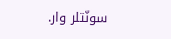سونّتلر وار.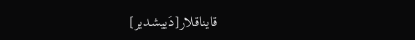قایناقلار[دَییشدیر]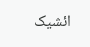ائشیک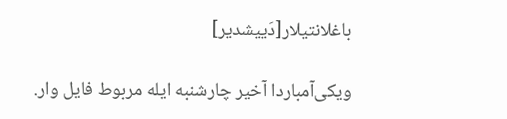باغلانتیلار[دَییشدیر]

ویکی‌آمباردا آخیر چارشنبه ایله مربوط فایل وار.